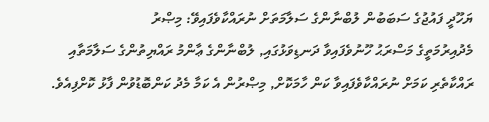ޔަހޫދީ ފައުޖުގެ ސަބަބުން ލުބްނާންގެ ސަލާމަތަށް ނުރައްކާވެފައިވޭ: މިޞްރު
މެދުއިރުމަތީގެ މަސްރަޙު ހޫނުވެފައިވާ ދަނޑިވަޅުގައި, ލުބްނާންގެ ޢާންމު ރައްޔިތުންގެ ސަލާމަތާއި ރައްކާތެރި ކަމަށް ނުރައްކާވެފައިވާ ކަން ހާމަކޮށް, މިޞްރުން އެ ކަމާ މެދު ކަންބޮޑުވުން ފާޅު ކޮށްފިއެވެ.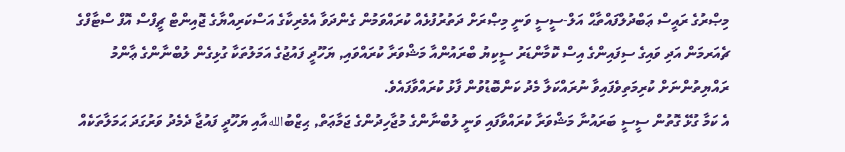މިޞްރުގެ ރައީސް ޢަބްދުލްފައްތާޙް އަލް-ސީސީ ވަނީ މިޞްރަށް ދަތުރުފުޅެއް ކުރައްވަމުން ގެންދަވާ އެމެރިކާގެ އަސްކަރިއްޔާގެ ޖޮއިންޓް ޗީފްސް އޮފް ސްޓާފްގެ ޗެއަރމަން އަދި ވައިގެ ސިފައިންގެ އިސް ކޮމާންޑަރު ސީކިޔު ބްރައުންއާ މަޝްވަރާ ކުރައްވައި, ޔަހޫދީ ފައުޖުގެ އަމަލުތަކާ ގުޅިގެން ލުބްނާންގެ ޢާންމު ރައްޔިތުންނަށް ކުރިމަތިވެފައިވާ ނުރައްކަލާ މެދު ކަންބޮޑުވުން ފާޅު ކުރައްވާފައެވެ.
އެ ކަމާ ގުޅޭ ގޮތުން ސީސީ ބަރައުނާ މަޝްވަރާ ކުރައްވާފައި ވަނީ ލުބްނާންގެ މުޖާހިދުންގެ ޖަމާޢަތް, ޙިޒްބުاللهއާއި ޔަހޫދީ ފައުޖާ ދެމެދު ވަރުގަދަ ޙަމަލާތަކެއް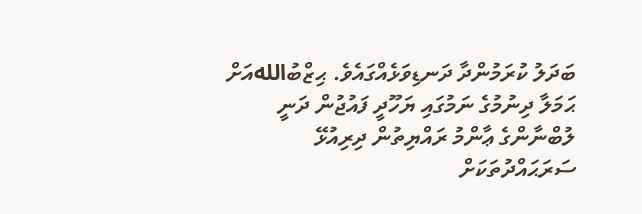ބަދަލު ކުރަމުންދާ ދަނޑިވަޅެއްގައެވެ. ޙިޒްބުاللهއަށް ޙަމަލާ ދިނުމުގެ ނަމުގައި ޔަހޫދީ ފައުޖުން ދަނީ ލުބްނާންގެ ޢާންމު ރައްޔިތުން ދިރިއުޅޭ ސަރަޙައްދުތަކަށް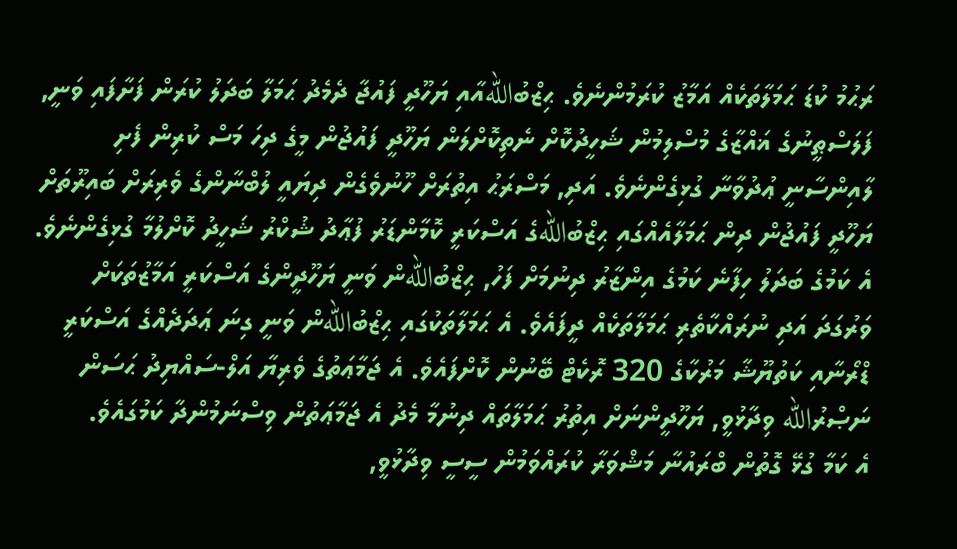ރަޙުމު ކުޑަ ޙަމަލާތަކެއް އަމާޒު ކުރަމުންނެވެ. ޙިޒްބުاللهއާއި ޔަހޫދީ ފައުޖާ ދެމެދު ޙަމަލާ ބަދަލު ކުރަން ފަށާފައި ވަނީ, ފަލަސްޠީނުގެ ޣައްޒާގެ މުސްލިމުން ޝަހީދުކޮށް ނެތިކޮށްލަން ޔަހޫދީ ފައުޖުން މީގެ ދިހަ މަސް ކުރިން ފެށި ލާއިންސާނީ ޢުދުވާނާ ގުޅިގެންނެވެ. އަދި, މަސްރަޙު އިތުރަށް ހޫނުވެގެން ދިޔައީ ލުބްނާންގެ ވެރިރަށް ބައިރޫތަށް ޔަހޫދީ ފައުޖުން ދިން ޙަމަލާއެއްގައި ޙިޒްބުاللهގެ އަސްކަރީ ކޮމާންޑަރު ފުޢާދު ޝުކްރު ޝަހީދު ކޮށްލުމާ ގުޅިގެންނެވެ.
އެ ކަމުގެ ބަދަލު ހިފާނެ ކަމުގެ އިންޒާރު ދިނުމަށް ފަހު, ޙިޒްބުاللهން ވަނީ ޔަހޫދީންގެ އަސްކަރީ އަމާޒުތަކަށް ވަރުގަދަ އަދި ނުރައްކާތެރި ޙަމަލާތަކެއް ދީފައެވެ. އެ ޙަމަލާތަކުގައި ޙިޒްބުاللهން ވަނީ ގިނަ ޢަދަދެއްގެ އަސްކަރީ ޑްރޯނާއި ކަތުޔޫޝާ މަރުކާގެ 320 ރޮކެޓް ބޭނުން ކޮށްފައެވެ. އެ ޖަމާޢަތުގެ ވެރިޔާ އަލް-ސައްޔިދު ޙަސަން ނަޞްރުالله ވިދާޅުވީ, ޔަހޫދީންނަށް އިތުރު ޙަމަލާތައް ދިނުމާ މެދު އެ ޖަމާޢަތުން ވިސްނަމުންދާ ކަމުގައެވެ.
އެ ކަމާ ގުޅޭ ގޮތުން ބްރައުނާ މަޝްވަރާ ކުރައްވަމުން ސީސީ ވިދާޅުވީ,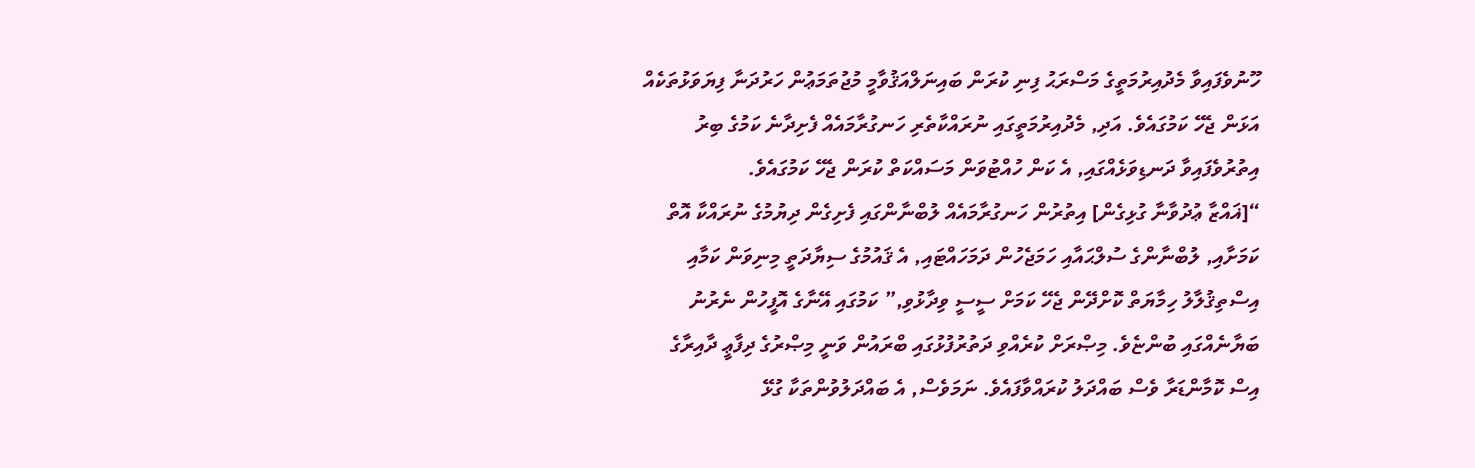ހޫނުވެފައިވާ މެދުއިރުމަތީގެ މަސްރަޙު ފިނި ކުރަން ބައިނަލްއަޤުވާމީ މުޖުތަމަޢުން ހަރުދަނާ ފިޔަވަޅުތަކެއް އަޅަން ޖެހޭ ކަމުގައެވެ. އަދި, މެދުއިރުމަތީގައި ނުރައްކާތެރި ހަނގުރާމައެއް ފެށިދާނެ ކަމުގެ ބިރު އިތުރުވެފައިވާ ދަނޑިވަޅެއްގައި, އެ ކަން ހުއްޓުވަން މަސައްކަތް ކުރަން ޖެހޭ ކަމުގައެވެ.
“[ޣައްޒާ ޢުދުވާނާ ގުޅިގެން] އިތުރުން ހަނގުރާމައެއް ލުބްނާންގައި ފެށިގެން ދިޔުމުގެ ނުރައްކާ އޮތް ކަމަށާއި, ލުބްނާންގެ ސުލްޙައާއި ހަމަޖެހުން ދަމަހައްޓައި, އެ ޤައުމުގެ ސިޔާދަތީ މިނިވަން ކަމާއި އިސްތިޤުލާލު ހިމާޔަތް ކޮށްދޭން ޖެހޭ ކަމަށް ސީސީ ވިދާޅުވި,” ކަމުގައި އޭނާގެ އޮފީހުން ނެރުނު ބަޔާނެއްގައި ބުންޏެވެ. މިޞްރަށް ކުރެއްވި ދަތުރުފުޅުގައި ބްރައުން ވަނީ މިޞްރުގެ ދިފާޢީ ދާއިރާގެ އިސް ކޮމާންޑަރާ ވެސް ބައްދަލު ކުރައްވާފައެވެ. ނަމަވެސް, އެ ބައްދަލުވުންތަކާ ގުޅޭ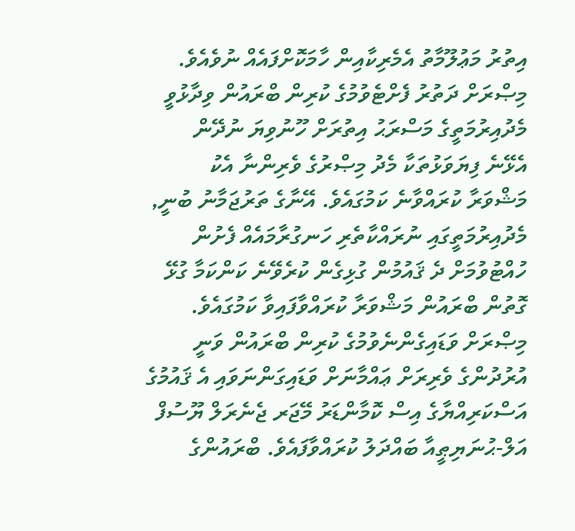އިތުރު މަޢުލޫމާތު އެމެރިކާއިން ހާމަކޮށްފައެއް ނުވެއެވެ.
މިޞްރަށް ދަތުރު ފެށްޓެވުމުގެ ކުރިން ބްރައުން ވިދާޅުވީ މެދުއިރުމަތީގެ މަސްރަޙު އިތުރަށް ހޫނުވިޔަ ނުދޭން އެޅޭނެ ފިޔަވަޅުތަކާ މެދު މިޞްރުގެ ވެރިންނާ އެކު މަޝްވަރާ ކުރައްވާނެ ކަމުގައެވެ. އޭނާގެ ތަރުޖަމާނު ބުނީ, މެދުއިރުމަތީގައި ނުރައްކާތެރި ހަނގުރާމައެއް ފެށުން ހުއްޓުވުމަށް ދެ ޤައުމުން ގުޅިގެން ކުރެވޭނެ ކަންކަމާ ގުޅޭ ގޮތުން ބްރައުން މަޝްވަރާ ކުރައްވާފައިވާ ކަމުގައެވެ.
މިޞްރަށް ވަޑައިގެންނެވުމުގެ ކުރިން ބްރައުން ވަނީ އުރުދުންގެ ވެރިރަށް ޢައްމާނަށް ވަޑައިގަންނަވައި އެ ޤައުމުގެ އަސްކަރިއްޔާގެ އިސް ކޮމާންޑަރު މޭޖަރ ޖެނެރަލް ޔޫސުފް އަލް-ޙުނަޔިޠީއާ ބައްދަލު ކުރައްވާފައެވެ. ބްރައުންގެ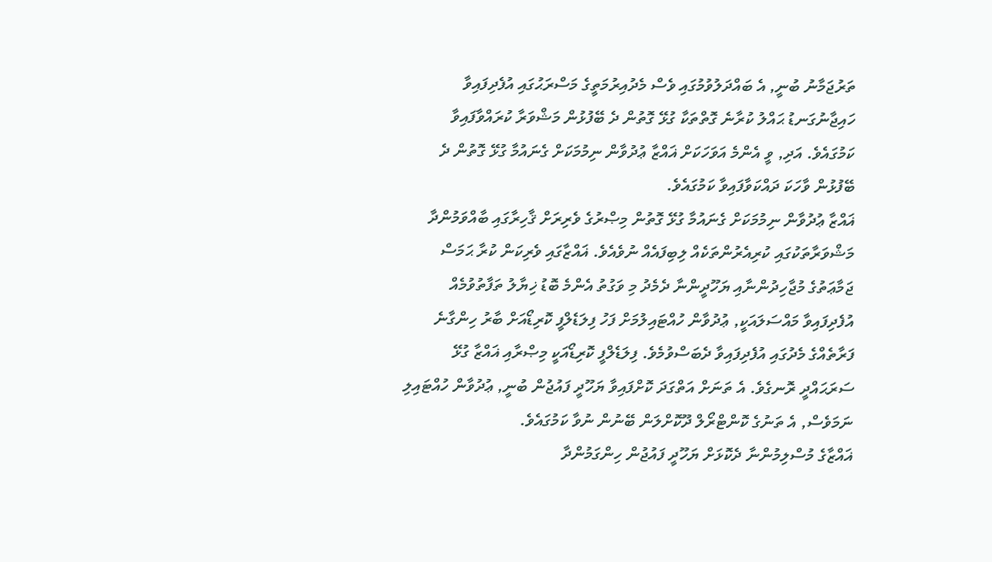ތަރުޖަމާނު ބުނީ, އެ ބައްދަލުވުމުގައި ވެސް މެދުއިރުމަތީގެ މަސްރަޙުގައި އުފެދިފައިވާ ހައިޖާނުގަނޑު ޙައްލު ކުރާނެ ގޮތްތަކާ ގުޅޭ ގޮތުން ދެ ބޭފުޅުން މަޝްވަރާ ކުރައްވާފައިވާ ކަމުގައެވެ. އަދި, ވީ އެންމެ އަވަހަކަށް ޣައްޒާ ޢުދުވާން ނިމުމަކަށް ގެނައުމާ ގުޅޭ ގޮތުން ދެ ބޭފުޅުން ވާހަކަ ދައްކަވާފައިވާ ކަމުގައެވެ.
ޣައްޒާ ޢުދުވާން ނިމުމަކަށް ގެނައުމާ ގުޅޭ ގޮތުން މިޞްރުގެ ވެރިރަށް ޤާހިރާގައި ބާއްވަމުންދާ މަޝްވަރާތަކުގައި ކުރިއެރުންތަކެއް ލިބިފައެއް ނުވެއެވެ. ޣައްޒާގައި ވެރިކަން ކުރާ ޙަމަސް ޖަމާޢަތުގެ މުޖާހިދުންނާއި ޔަހޫދީންނާ ދެމެދު މި ވަގުތު އެންމެ ބޮޑު ޚިޔާލު ތަފާތުވުމެއް އުފެދިފައިވާ މައްސަލައަކީ, ޢުދުވާން ހުއްޓައިލުމަށް ފަހު ފިލަޑެލްފީ ކޮރިޑޯއަށް ބާރު ހިންގާނެ ފަރާތެއްގެ މެދުގައި އުފެދިފައިވާ ދެބަސްވުމެވެ. ފިލަޑެލްފީ ކޮރިޑޯއަކީ މިޞްރާއި ޣައްޒާ ގުޅޭ ސަރަޙައްދީ ރޮނގެވެ. އެ ތަނަށް އަތްގަދަ ކޮށްފައިވާ ޔަހޫދީ ފައުޖުން ބުނީ, ޢުދުވާން ހުއްޓައިލި ނަމަވެސް, އެ ތަނުގެ ކޮންޓްރޯލް ދޫކޮށްލަން ބޭނުން ނުވާ ކަމުގައެވެ.
ޣައްޒާގެ މުސްލިމުންނާ ދެކޮޅަށް ޔަހޫދީ ފައުޖުން ހިންގަމުންދާ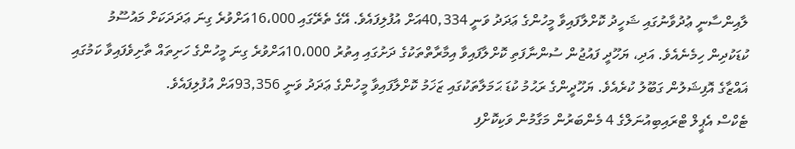ލާއިންސާނީ ޢުދުވާނުގައި ޝަހީދު ކޮށްލާފައިވާ މީހުންގެ ޢަދަދު ވަނީ 40,334އަށް އުފުލިފައެވެ. އޭގެ ތެރޭގައި 16،000އަށްވުރެ ގިނަ ޢަދަދަކަށް މައުސޫމު ކުޑަކުދިން ހިމެނެއެވެ. އަދި، ޔަހޫދީ ފައުޖުން ސުންނާފަތި ކޮށްލާފައިވާ އިމާރާތްތަކުގެ ދަށުގައި އިތުރު 10،000އަށްވުރެ ގިނަ މީހުންގެ ހަށިތައް ތާށިވެފައިވާ ކަމުގައި ޣައްޒާގެ އޮފިޝަލުން ގަބޫލު ކުރެއެވެ. ޔަހޫދީންގެ ރަޙުމު ކުޑަ ޙަމަލާތަކުގައި ޒަޚަމު ކޮށްލާފައިވާ މީހުންގެ ޢަދަދު ވަނީ 93,356އަށް އުފުލިފައެވެ.
ޓެކްސް އެޕީލް ޓްރައިބިއުނަލްގެ 4 މެންބަރުން މަގާމުން ވަކިކޮށްފި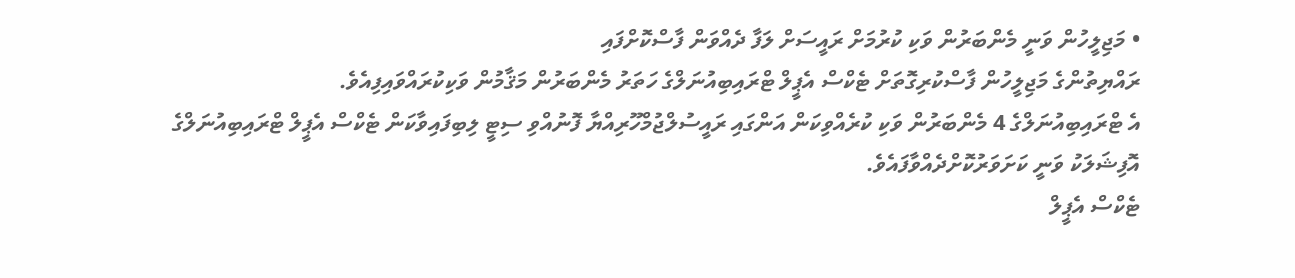• މަޖިލީހުން ވަނީ މެންބަރުން ވަކި ކުރުމަށް ރައީސަށް ލަފާ ދެއްވަން ފާސްކޮށްފައި
ރައްޔިތުންގެ މަޖިލީހުން ފާސްކުރިގޮތަށް ޓެކްސް އެޕީލް ޓްރައިބިއުނަލްގެ ހަތަރު މެންބަރުން މަޤާމުން ވަކިކުރައްވައިފިއެވެ.
އެ ޓްރައިބިއުނަލްގެ 4 މެންބަރުން ވަކި ކުރެއްވިކަން އަންގައި ރައީސުލްޖުމްހޫރިއްޔާ ފޮނުއްވި ސިޓީ ލިބިފައިވާކަން ޓެކްސް އެޕީލް ޓްރައިބިއުނަލްގެ އޮފިޝަލަކު ވަނީ ކަށަވަރުކޮށްދެއްވާފައެވެ.
ޓެކްސް އެޕީލް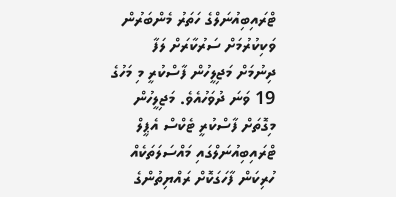ޓްރައިބިއުނަލްގެ ހަތަރު މެންބަރުން ވަކިކުރުމަށް ސަރުކާރަށް ލަފާ ދިނުމަށް މަޖިލީހުން ފާސްކުރީ މި މަހުގެ 19 ވަނަ ދުވަހުއެވެ. މަޖިލީހުން މިގޮތަށް ފާސްކުރީ ޓެކްސް އެޕީލް ޓްރައިބިއުނަލްގައި މައްސަލަތަކެއް ހުރިކަން ފާހަގަކޮށް ރައްޔިތުންގެ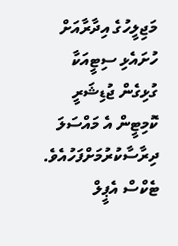މަޖިލީހުގެ އިދާރާއަށް ހުށައެޅި ސިޓީއަކާ ގުޅިގެން ޖުޑިޝަރީ ކޮމިޓީން އެ މައްސަލަ ދިރާސާކުރުމަށްފަހުއެވެ.
ޓެކްސް އެޕީލް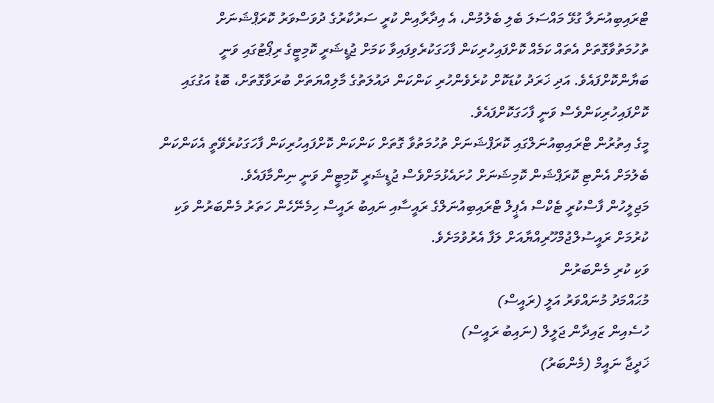ޓްރައިބިއުނަލާ ގުޅޭ މައްސަލަ ބެލި ބެލުމުން، އެ އިދާރާއިން ކުރީ ސަރުކާރުގެ ދުވަސްވަރު ކޮރަޕްޝަނަށް ތުހުމަތުވާގޮތަށް އެތައް ކަމެއް ކޮށްފައިހުރިކަން ފާހަގަކުރެވިފައިވާ ކަމަށް ޖުޑީޝަރީ ކޮމިޓީގެ ރިޕޯޓުގައި ވަނީ ބަޔާންކޮށްފައެވެ. އަދި ޚަރަދު ކުޑަކޮށް ކުރެވެންހުރި ކަންކަން ދައުލަތުގެ މާލިއްޔަތަށް ބުރަވާގޮތަށް، ބޮޑު އަގުގައި ކޮށްފައިހުރިކަންވެސް ވަނީ ފާހަގަކޮށްފައެވެ.
މީގެ އިތުރުން ޓްރައިބިއުނަލްގައި ކޮރަޕްޝަނަށް ތުހުމަތުވާ ގޮތަށް ކަންކަން ކޮށްފައިހުރިކަން ފާހަގަކުރެވޭތީ އެކަންކަން ބެލުމަށް އެންޓި ކޮރަޕްޝަން ކޮމިޝަނަށް ހުށައެޅުމަށްވެސް ޖުޑީޝަރީ ކޮމިޓީން ވަނީ ނިންމާފައެވެ.
މަޖިލީހުން ފާސްކުރީ ޓެކްސް އެޕީލް ޓްރައިބިއުނަލްގެ ރައީސާއި ނައިބު ރައީސް ހިމެނޭހެން ހަތަރު މެންބަރުން ވަކި ކުރުމަށް ރައީސުލްޖުމްހޫރިއްޔާއަށް ލަފާ އެރުވުމަށެވެ.
ވަކި ކުރި މެންބަރުން
މުޙައްމަދު މުނައްވަރު އަލީ (ރައީސް)
ހުސެއިން ޒައިދާން ޖަލީލް (ނައިބު ރައީސް)
ޚަދީޖާ ނައީމް (މެންބަރު)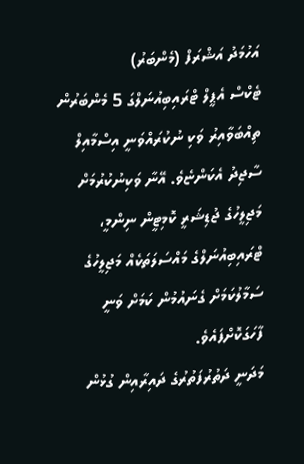އަހުމަދު އަޝްރަފް (މެންބަރު)
ޓެކްސް އެޕީލް ޓްރައިބިއުނަލްގަ 5 މެންބަރުން ތިއްބަވާއިރު ވަކި ނުކުރައްވަނީ އިސްމާއިލް ސާޖިދު އެކަންޏެވެ. އޭނާ ވަކިނުކުރުމަށް މަޖިލީހުގެ ޖުޑިޝަރީ ކޮމިޓީން ނިންމީ، ޓްރައިބިއުނަލްގެ މައްސަލަތަކެއް މަޖިލީހުގެ ސަމާލުކަމަށް ގެނައުމުން ކަމަށް ވަނީ ފާހަގަކޮށްފައެވެ.
މަދަނީ ދަތުރުފަތުރުގެ ދައިރާއިން ގުޅުން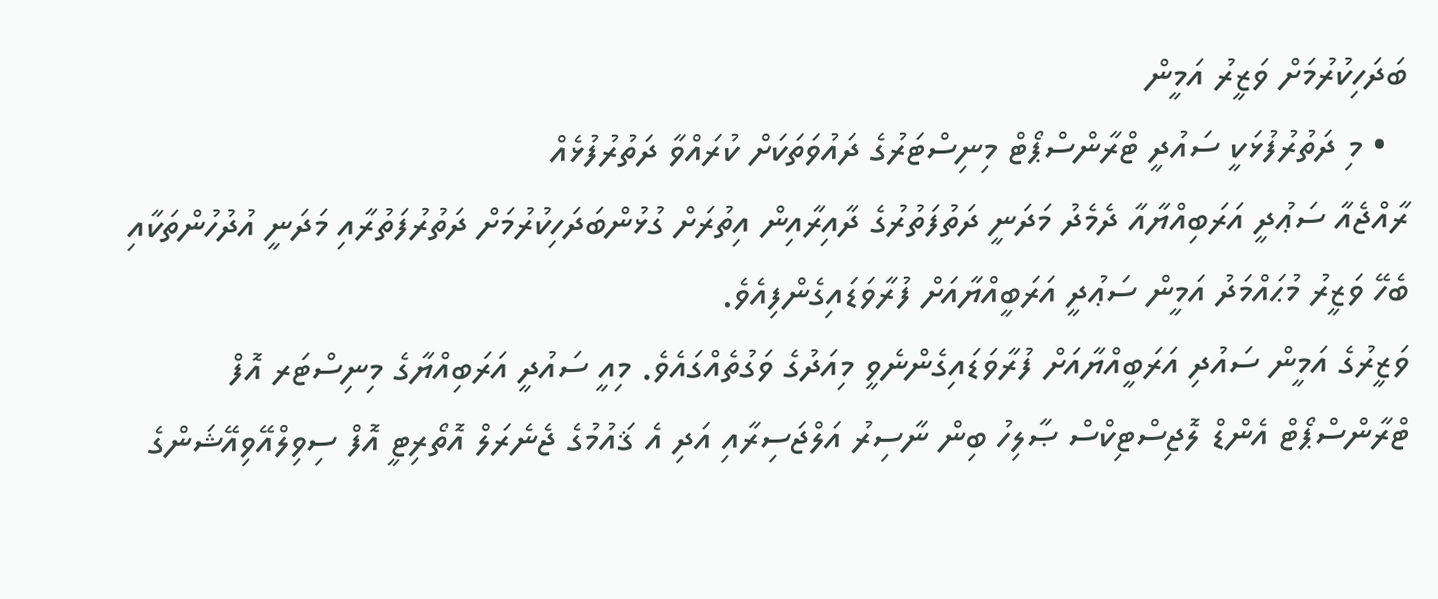ބަދަހިކުރުމަށް ވަޒީރު އަމީން
  • މި ދަތުރުފުޅަކީ ސައުދީ ޓްރާންސްޕޯޓް މިނިސްޓަރުގެ ދައުވަތަކަށް ކުރައްވާ ދަތުރުފުޅެއް
ރާއްޖެއާ ސަޢުދީ އަރަބިއްޔާއާ ދެމެދު މަދަނީ ދަތުފަތުރުގެ ދާއިރާއިން އިތުރަށް ގުޅުންބަދަހިކުރުމަށް ދަތުރުފަތުރާއި މަދަނީ އުދުހުންތަކާއި ބެހޭ ވަޒީރު މުޙައްމަދު އަމީން ސަޢުދީ އަރަބީއްޔާއަށް ފުރާވަޑައިގެންފިއެވެ.
ވަޒީރުގެ އަމީން ސައުދި އަރަބީއްޔާއަށް ފުރާވަޑައިގެންނެވީ މިއަދުގެ ވަގުތެއްގައެވެ. މިއީ ސައުދީ އަރަބިއްޔާގެ މިނިސްޓަރ އޮފް ޓްރާންސްޕޯޓް އެންޑް ލޮޖިސްޓިކްސް ޞާލިހު ބިން ނާސިރު އަލްޖަސިރާއި އަދި އެ ޤައުމުގެ ޖެނެރަލް އޮތޯރިޓީ އޮފް ސިވިލްއޭވިއޭޝަންގެ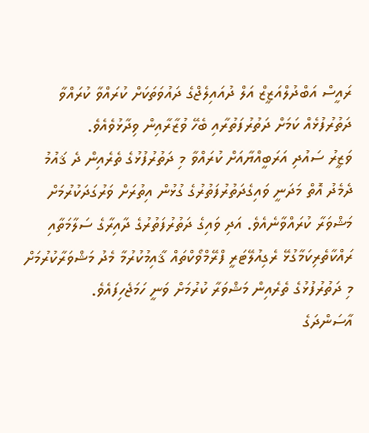ރައީސް އަބްދުލްއަޒީޒް އަލް ދުއައިލެޖްގެ ދައުވަތަކަށް ކުރައްވާ ކުރައްވާ ދަތުރުފުޅެއް ކަމަށް ދަތުރުފަތުރާއި ބެހޭ ވުޒާރާއިން ވިދާޅުވެއެވެ.
ވަޒީރު ސައުދި އަރަބީއްޔާއަށް ކުރައްވާ މި ދަތުރުފުޅުގެ ތެރެއިން ދެ ޤައުމު ދެމެދު އޮތް މަދަނީ ވައިގެދަތުރުފަތުރުގެ ގުޅުން އިތުރަށް ވަރުގަދަކުރުމަށް މަޝްވަރާ ކުރައްވާނެއެވެ. އަދި ވައިގެ ދަތުރުފަތުރުގެ ދާއިރާގެ ސަލާމަތާއި ރައްކާތެރިކަމާގުޅޭ ރެގިއުލޭޓަރީ ފްރޭމްވޯކްތައް ޤާއިމުކުރުމާ މެދު މަޝްވަރާކުރުމަށް މި ދަތުރުފުޅުގެ ތެރެއިން މަޝްވަރާ ކުރުމަށް ވަނީ ހަމަޖެހިފައެވެ.
އާސަންދަގެ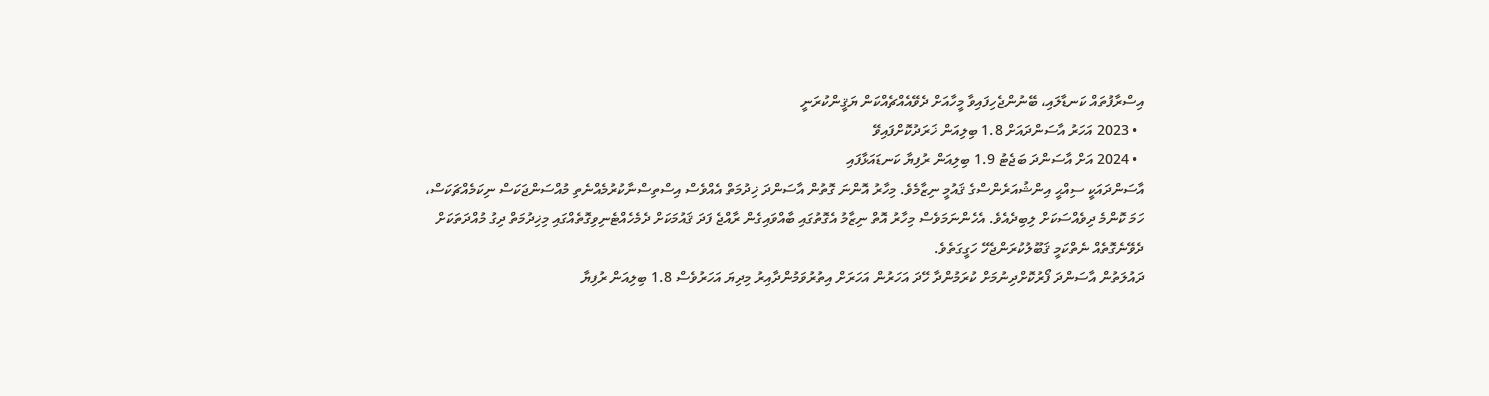އިސްރާފުތައް ކަނޑާލައި، ބޭނުންޖެހިފައިވާ މީހާއަށް ދެވޭއެއްޗެއްކަން ޔަޤީންކުރަނީ
  • 2023 އަހަރު އާސަންދައަށް 1.8 ބިލިއަން ޚަރަދުކޮށްފައިވޭ
  • 2024 އަށް އާސަންދަ ބަޖެޓު 1.9 ބިލިއަން ރުފިޔާ ކަނޑައަޅާފައި
އާސަންދައަކީ ސިއްޙީ އިންޝުއަރެންސްގެ ޤައުމީ ނިޒާމެވެ. މިހާރު އޮންނަ ގޮތުން އާސަންދަ ޚިދުމަތް އެއްވެސް އިސްތިސްނާކުރުމެއްނެތި މުއްސަންޖަކަސް ނިކަމެއްޗަކަސް، ހަމަ ކޮންމެ ދިވެއްސަކަށް ލިބިދެއެވެ. އެހެންނަމަވެސް މިހާރު އޮތް ނިޒާމު އެގޮތުގައި ބާއްވައިގެން ރާއްޖެ ފަދަ ޤައުމަކަށް ދެމެހެއްޓެނިވިގޮތެއްގައި މިޚިދުމަތް ދިގު މުއްދަތަކަށް ދެވޭނެގޮތެއް ނެތްކަމީ ޤަބޫލުކުރަންޖެހޭ ހަގީގަތެވެ.
ދައުލަތުން އާސަންދަ ފޯރުކޮށްދިނުމަށް ކުރަމުންދާ ހޭދަ އަހަރުން އަހަރަށް އިތުރުވަމުންދާއިރު މިދިޔަ އަހަރުވެސް 1.8 ބިލިއަން ރުފިޔާ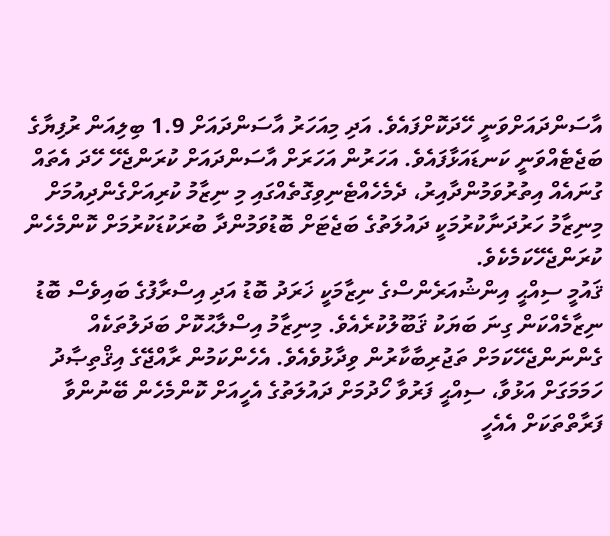އާސަންދައަށްވަނީ ހޭދަކޮށްފައެވެ. އަދި މިއަހަރު އާސަންދައަށް 1.9 ބިލިއަން ރުފިޔާގެ ބަޖެޓެއްވަނީ ކަނޑައަޅާފައެވެ. އަހަރުން އަހަރަށް އާސަންދައަށް ކުރަންޖެހޭ ހޭދަ އެތައް ގުނައެއް އިތުރުވަމުންދާއިރު، ދެމެހެއްޓެނިވިގޮތެއްގައި މި ނިޒާމު ކުރިއަށްގެންދިއުމަށް މިނިޒާމު ހަރުދަނާކުރުމަކީ ދައުލަތުގެ ބަޖެޓަށް ބޮޑުވަމުންދާ ބުރަކުޑަކުރުމަށް ކޮންމެހެން ކުރަންޖެހޭކަމެކެވެ.
ޤައުމީ ސިއްޙީ އިންޝުއަރެންސްގެ ނިޒާމަކީ ޚަރަދު ބޮޑު އަދި އިސްރާފުގެ ބައިވެސް ބޮޑު ނިޒާމެއްކަން ގިނަ ބަޔަކު ޤަބޫލުކުރެއެވެ. މިނިޒާމު އިސްލާޙުކޮށް ބަދަލުތަކެއް ގެންނަންޖެހޭކަމަށް ތަޖުރިބާކާރުން ވިދާޅުވެއެވެ. އެހެންކަމުން ރާއްޖޭގެ އިޤްތިޞާދު ހަމަމަގަށް އަޅުވާ، ސިއްޙީ ފަރުވާ ހޯދުމަށް ދައުލަތުގެ އެހީއަށް ކޮންމެހެން ބޭނުންވާ ފަރާތްތަކަށް އެއެހީ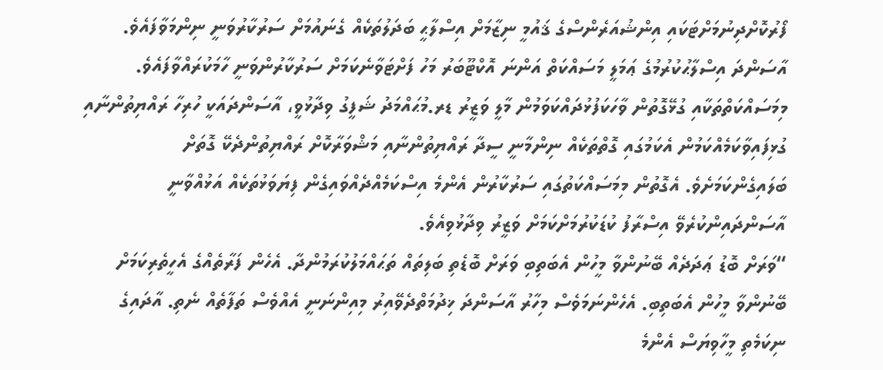ފޯރުކޮށްދިނުމަށްޓަކައި އިންޝުއަރެންސްގެ ޤައުމީ ނިޒާމަށް އިސްލާޙީ ބަދަލުތަކެއް ގެނައުމަށް ސަރުކާރުވަނީ ނިންމަވާފައެވެ.
އާސަންދަ އިސްލާޙުކުރުމުގެ ޢަމަލީ މަސައްކަތް އަންނަ އޮކްޓޫބަރު މަހު ފަށްޓަވާނެކަމަށް ސަރުކާރުންވަނީ ހާމަކުރައްވާފައެވެ. މިމަސައްކަތްތަކާއި ގުޅޭގޮތުން ވާހަކަފުޅުދައްކަވަމުން މާލީ ވަޒީރު ޑރ.މުޙައްމަދު ޝަފީގު ވިދާޅުވީ، އާސަންދައަކީ ހުރިހާ ރައްޔިތުންނާއި ގުޅިފައިވާކަމެއްކަމުން އެކަމުގައި ގޮތްތަކެއް ނިންމާނީ ސީދާ ރައްޔިތުންނާއި މަޝްވަރާކޮށް ރައްޔިތުންދެކޭ ގޮތަށް ބަލައިގެންކަމަށެވެ. އެގޮތުން މިމަސައްކަތުގައި ސަރުކާރުން އެންމެ އިސްކަމެއްދެއްވައިގެން ފިޔަވަޅުތަކެއް އަޅުއްވާނީ އާސަންދައިންކުރެވޭ އިސްރާފު ކުޑަކުރުމަށްކަމަށް ވަޒީރު ވިދާޅުވިއެވެ.
“ވަރަށް ބޮޑު ޢަދަދެއް ބޭނުންވާ މީހުން އެބަތިބި ވަރަށް ބޮޑެތި ބަލިތައް ތަޙައްމަލުކުރަމުންދާ. އެހެން ފަރާތެއްގެ އެހީތެރިކަމަށް ބޭނުންވާ މީހުން އެބަތިބި. އެހެންނަމަވެސް މިހާރު އާސަންދަ ޚިދުމަތްދެވޭއިރު މިއިންނަނީ އެއްވެސް ތަފާތެއް ނެތި. އާދައިގެ ނިކަމެތި މީހާވިޔަސް އެންމެ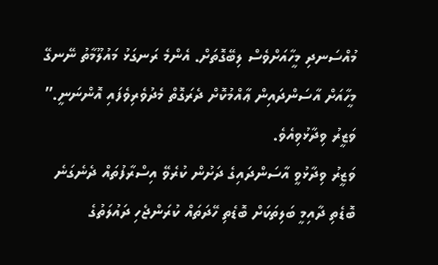މުއްސަނދި މީހާއަށްވެސް ލިބޭގޮތަށް. އެންމެ ރަނގަޅު މައުލޫމާތު ނޭނގޭ މީހާއަށް އާސަންދައިން ޢާއްމުކޮށް ދެރަގޮތް މެދުވެރިވެފައި އޮންނަނީ.” ވަޒީރު ވިދާޅުވިއެވެ.
ވަޒީރު ވިދާޅުވީ އާސަންދައިގެ ދަށުން ކުރެވޭ އިސްރާފުތައް ދެނެގަނެ ބޮޑެތި ދާއިމީ ބަލިތަކަށް ބޮޑެތި ހޭދަތައް ކުރަންޖެހި ދައުލަތުގެ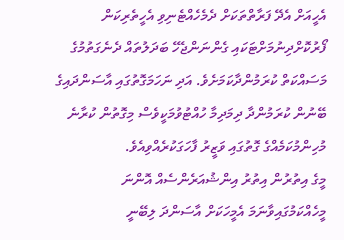އެހީއަށް އެދޭ ފަރާތްތަކަށް ދެމެހެއްޓެނިވި އެހީތެރިކަން ފޯރުކޮށްދިނުމަށްޓަކައި ގެންނަންޖެހޭ ބަދަލުތައް ދެނެގަތުމުގެ މަސައްކަތް ކުރަމުންދާކަމަށެވެ. އަދި ނަހަމަގޮތުގައި އާސަންދައިގެ ބޭނުން ކުރަމުންދާ ދިމަދިމާ ހުއްޓުވުމަކީވެސް މިގޮތުން ކުރާނެ މުހިންމުކަމެއްގެ ގޮތުގައި ވަޒީރު ފާހަގަކުރެއްވިއެވެ.
މީގެ އިތުރުން އިތުރު އިންޝުއަރެންސެއް އޮންނަ މީހެއްކަމުގައިވާނަމަ އެމީހަކަށް އާސަންދަ ލިބޭނީ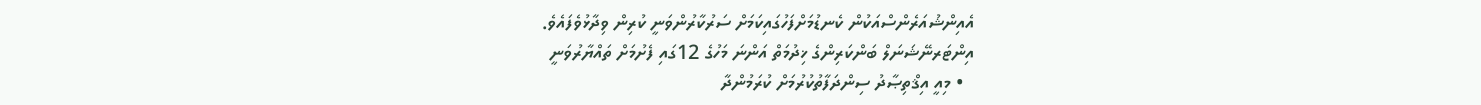އެއިންޝުއަރެންސްއަކުން ކެނޑުމަށްފަހުގައިކަމަށް ސަރުކާރުންވަނީ ކުރިން ވިދާޅުވެފައެވެ.
އިންޓަރނޭޝަނަލް ބަންކަރިންގެ ޚިދުމަތް އަންނަ މަހުގެ 12ގައި ފެށުމަށް ތައްޔާރުވަނީ
  • މިއީ އިޤްތިޞާދު ސިންދަފާތުކުރުމަށް ކުރަމުންދާ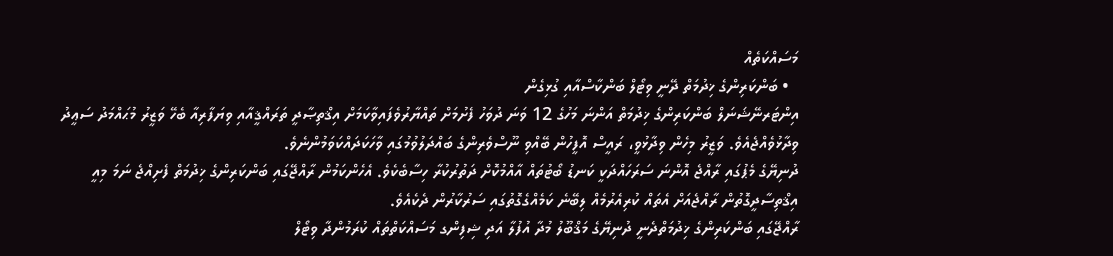މަސައްކަތެއް
  • ބަންކަރިންގެ ޚިދުމަތް ދޭނީ ވިޓޯލް ބަންކާސްއާއި ގުޅިގެން
އިންޓަރނޭޝަނަލް ބަންކަރިންގެ ޚިދުމަތް އަންނަ މަހުގެ 12 ވަނަ ދުވަހު ފެށުމަށް ތައްޔާރުވެފައިވާކަމަށް އިޤްތިޞާދީ ތަރައްޤީއާއި ވިޔަފާރިއާ ބެހޭ ވަޒީރު މުޙައްމަދު ސަޢީދު ވިދާޅުވެއްޖެއެވެ. ވަޒީރު މިހެން ވިދާޅުވީ، ރައީސް އޮފީހުން ބޭއްވި ނޫސްވެރިންގެ ބައްދަލުވުމުގައި ވާހަކަދައްކަވަމުންނެވެ.
ދުނިޔޭގެ މެޕުގައި ރާއްޖެ އޮންނަ ސަރަހައްދަކީ ކަނޑު ބޯޓުތައް އާއްމުކޮށް ދަތުރުކުރާ ހިސާބެކެވެ. އެހެންކަމުން ރާއްޖޭގައި ބަންކަރިންގެ ޚިދުމަތް ފެށިއްޖެ ނަމަ މިއީ އިޤްތިސާދީގޮތުން ރާއްޖެއަށް އެތައް ކުރިއެރުމެއް ލިބޭނެ ކަމެއްގެގޮތުގައި ސަރުކާރުން ދެކެއެވެ.
ރާއްޖޭގައި ބަންކަރިންގެ ޚިދުމަތްދެނީ ދުނިޔޭގެ މަޤްބޫލު މުދާ އުފުލާ އަދި ޝިފިންގ މަސައްކަތްތައް ކުރަމުންދާ ވިޓޯލް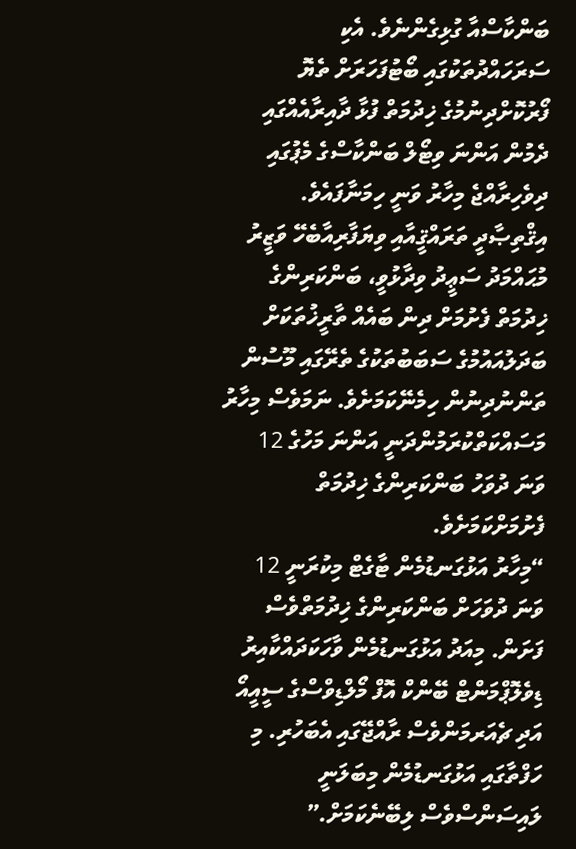ބަންކާސްއާ ގުޅިގެންނެވެ. އެކި ސަރަހައްދުތަކުގައި ބޯޓުފަހަރަށް ތެޔޮ ފޯރުކޮށްދިނުމުގެ ޚިދުމަތް ފުޅާ ދާއިރާއެއްގައި ދެމުން އަންނަ ވިޓޯލް ބަންކާސްގެ މެޕުގައި ދިވެހިރާއްޖެ މިހާރު ވަނީ ހިމަނާފައެވެ.
އިޤްތިޞާދީ ތަރައްޤީއާއި ވިޔަފާރިއާބެހޭ ވަޒީރު މުޙައްމަދު ސަޢީދު ވިދާޅުވީ، ބަންކަރިންގެ ޚިދުމަތް ފެށުމަށް ދިން ބައެއް ތާރީޚުތަކަށް ބަދަލުއައުމުގެ ސަބަބުތަކުގެ ތެރޭގައި މޫސުން ތަންނުދިނުން ހިމެނޭކަމަށެވެ. ނަމަވެސް މިހާރު މަސައްކަތްކުރަމުންދަނީ އަންނަ މަހުގެ 12 ވަނަ ދުވަހު ބަންކަރިންގެ ޚިދުމަތް ފެށުމަށްކަމަށެވެ.
“މިހާރު އަޅުގަނޑުމެން ޓާގެޓް މިކުރަނީ 12 ވަނަ ދުވަހަށް ބަންކަރިންގެ ޚިދުމަތްވެސް ފަށަން. މިއަދު އަޅުގަނޑުމެން ވާހަކަދައްކާއިރު ޑިވެލޮޕްމަންޓް ބޭންކް އޮފް މޯލްޑިވްސްގެ ސީއީއޯ އަދި ޗެއަރމަންވެސް ރާއްޖޭގައި އެބަހުރި. މި ހަފްތާގައި އަޅުގަނޑުމެން މިބަލަނީ ލައިސަންސްވެސް ލިބޭނެކަމަށް.”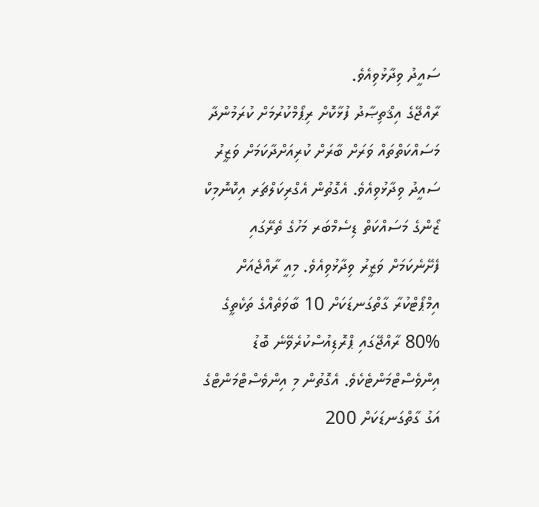ސައީދު ވިދާޅުވިއެވެ.
ރާއްޖޭގެ އިޤްތިޞާދު ފުޅާކޮށް ރިޕޯމްކުރުމަށް ކުރަމުންދާ މަސައްކަތްތައް ވަރަށް ބާރަށް ކުރިއަށްދާކަމަށް ވަޒީރު ސައީދު ވިދާޅުވިއެވެ. އެގޮތުން އެގްރިކަލްޗަރ އިކޮނޮމިކް ޒޯންގެ މަސައްކަތް ޑިސެމްބަރ މަހުގެ ތެރޭގައި ފެށޭނެކަމަށް ވަޒީރު ވިދާޅުވިއެވެ. މިއީ ރާއްޖެއަށް އިމްޕޯޓްކުރާ ގާތްގަނޑަކަށް 10 ބާވަތެއްގެ ތަކެތީގެ %80 ރާއްޖޭގައި ޕްރޮޑިއުސްކުރެވޭނެ ބޮޑު އިންވެސްޓްމަންޓެކެވެ. އެގޮތުން މި އިންވެސްޓްމަންޓްގެ އަގު ގާތްގަނޑަކަށް 200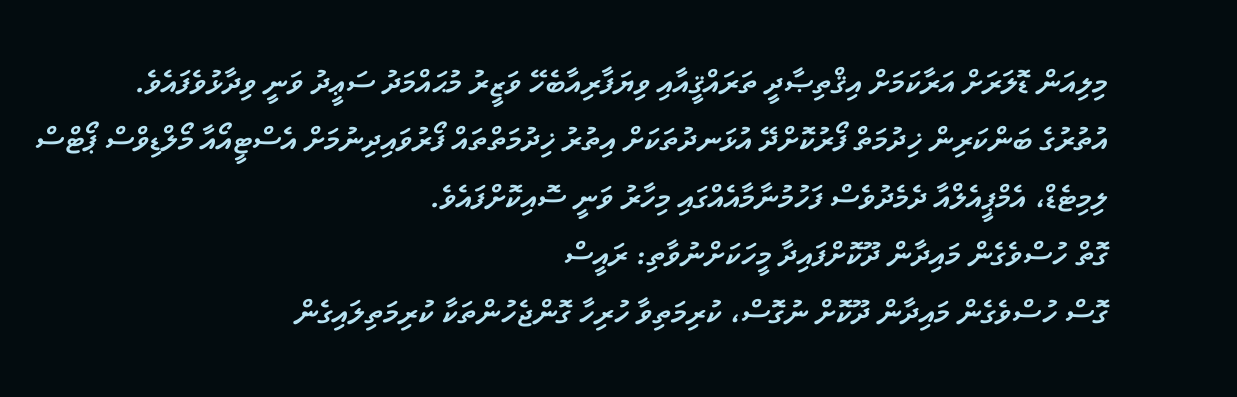މިލިއަން ޑޮލަރަށް އަރާކަމަށް އިޤްތިޞާދީ ތަރައްޤީއާއި ވިޔަފާރިއާބެހޭ ވަޒީރު މުޙައްމަދު ސަޢީދު ވަނީ ވިދާޅުވެފައެވެ.
އުތުރުގެ ބަންކަރިން ޚިދުމަތް ފޯރުކޮށްދޭ އުޅަނދުތަކަށް އިތުރު ޚިދުމަތްތައް ފޯރުވައިދިނުމަށް އެސްޓީއޯއާ މޯލްޑިވްސް ޕޯޓްސް ލިމިޓެޑް، އެމްޕީއެލްއާ ދެމެދުވެސް ފަހުމުނާމާއެއްގައި މިހާރު ވަނީ ސޮއިކޮށްފައެވެ.
ގޮތް ހުސްވެގެން މައިދާން ދޫކޮށްފައިދާ މީހަކަށްނުވާތި: ރައީސް
ގޮސް ހުސްވެގެން މައިދާން ދޫކޮށް ނުގޮސް، ކުރިމަތިވާ ހުރިހާ ގޮންޖެހުންތަކާ ކުރިމަތިލައިގެން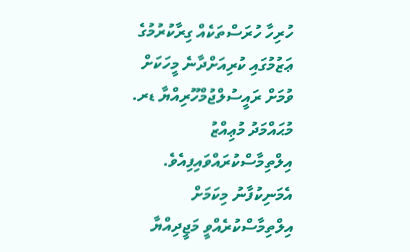ހުރިހާ ހުރަސްތަކެއް ގިރާކުރުމުގެ ޢަޒުމުގައި ކުރިއަށްދާނެ މީހަކަށް ވުމަށް ރައީސުލްޖުމްހޫރިއްޔާ ޑރ. މުޙައްމަދު މުޢިއްޒު އިލްތިމާސްކުރައްވައިފިއެވެ. އެމަނިކުފާނު މިކަމަށް އިލްތިމާސްކުރެއްވީ މަޖީދިއްޔާ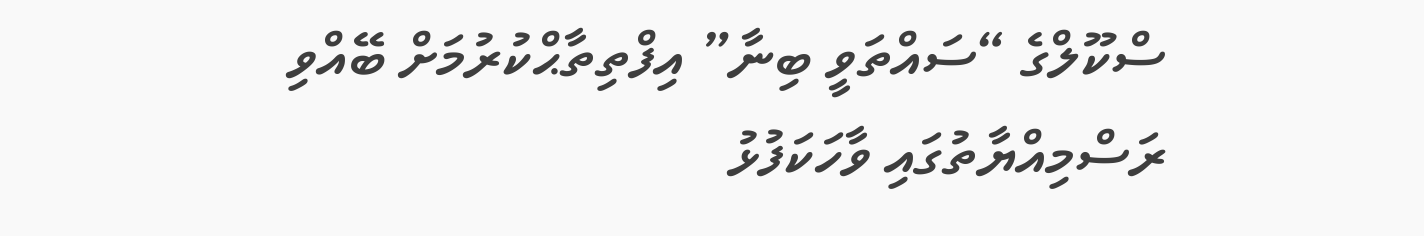ސްކޫލްގެ “ސައްތަވީ ބިނާ” އިފްތިތާޙްކުރުމަށް ބޭއްވި ރަސްމިއްޔާތުގައި ވާހަކަފުޅު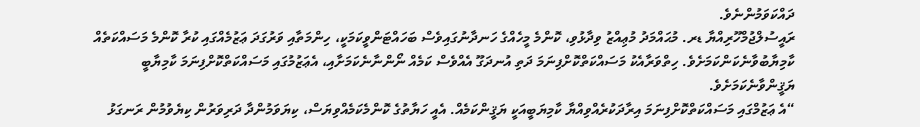ދައްކަވަމުންނެވެ.
ރައީސުލްޖުމްހޫރިއްޔާ ޑރ. މުޙައްމަދު މުޢިއްޒު ވިދާޅުވި، ކޮންމެ މީހެއްގެ ހަނދާނުގައިވެސް ބަހައްޓަންވީކަމަކީ، ހިންމަތާއި ވަރުގަދަ ޢަޒުމެއްގައި ކުރާ ކޮންމެ މަސައްކަތެއް ކާމިޔާބުވާނެކަންކަމަށެވެ. ހިތްވަރާއެކު މަސައްކަތްކޮށްފިނަމަ ދަތި އުނދަގޫ އެއްވެސް ކަމެއް ނޯންނާނެކަމަށާއި، އެޢަޒުމުގައި މަސައްކަތްކޮށްފިނަމަ ކާމިޔާބީ ޔަޤީންވާނެކަމަށެވެ.
“އެ ޢަޒުމްގައި މަސައްކަތްކޮށްފިނަމަ އިރާދަކުރެއްވިއްޔާ ކާމިޔަބީއަކީ ޔަޤީންކަމެއް. އެއީ ހަޔާތުގެ ކޮންމެކަމެއްވިޔަސް، ކިޔަވަމުންދާ ދަރިވަރުން ކިޔެވުމުން ރަނގަޅު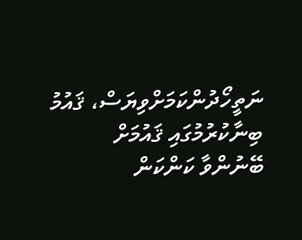ނަތީހޯދުންކަމަށްވިޔަސް، ޤައުމު ބިނާކުރުމުގައި ޤައުމަށް ބޭނުންވާ ކަންކަން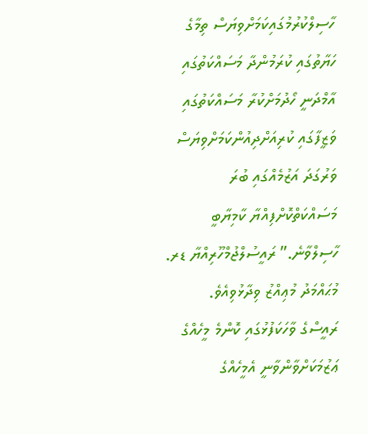ހާސިލްކުރުމުގައިކަމަށްވިޔަސް ތިމާގެ ހަޔާތުގައި ކުރަމުންދާ މަސައްކަތުގައި އާމްދަނީ ހޯދުމަށްކުރާ މަސައްކަތުގައި ވަޒީފާގައި ކުރިއަށްދިއުންކަމަށްވިޔަސް ވަރުގަދަ އަޒުމެއްގައި ބުރަ މަސައްކަތްކޮށްފިއްޔާ ކާމިޔާބީ ހާސިލްވާނެ.” ރައީސުލްޖުމްހޫރިއްޔާ ޑރ. މުޙައްމަދު މުޢިއްޒު ވިދާޅުވިއެވެ.
ރައީސްގެ ވާހަކަފުޅުގައި ކޮންމެ މީހެއްގެ ޢަޒުމަކަށްވާންވާނީ އެމީހެއްގެ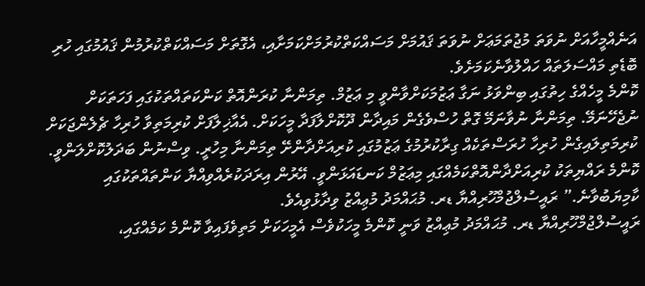އަނެއްމީހާއަށް ނުވަތަ މުޖުތަމަޢަށް ނުވަތަ ޤައުމަށް މަސައްކަތްކުރުމަށްކަމަށާއި، އެގޮތަށް މަސައްކަތްކުރުމުން ޤައުމުގައި ހުރި ބޮޑެތި މައްސަލަތައް ހައްލުވާނެކަމަށެވެ.
ކޮންމެ މީހެއްގެ ހިތުގައި ބިންވަޅު ނަގާ ޢަޒުމަކަށްވާންވީ މި ޢަޒުމް. ތިމަންނާ ކުރަންއޮތް ކަންކަތައްތަކުގައި ފަހަތަކަށް ނުޖެހޭނަމޭ. ތިމަންނާ ނުވާނަމޭ ގޮތް ހުސްވެގެން މައިދާން ދޫކޮށްލާފަދާ މީހަކަށް. އެއާޚިލާފަށް ކުރިމަތިވާ ހުރިހާ ޗެލެންޖަކަށް ކުރިމަތިލައިގެން ހުރިހާ ހުރަސްތަކެއް ގިރާކުރުމުގެ ޢަޒުމުގައި ކުރިއަށްދާންށޭ ތިމަންނާ މިހުރީ. ވިސްނުން ބަދަލުކޮށްލަންވީ. ކޮންމެ ރައްޔިތަކު ކުރިއަށްދާންއޮތްކަމެއްގައި މިޢަޒުމް ކަނޑައަޅަންވީ. އޭރުން އިރަދަކުރެއްވިއްޔާ ކަންތައްތަކުގައި ކާމިޔަބުވާނެ.” ރައީސުލްޖުމްހޫރިއްޔާ ޑރ. މުޙައްމަދު މުޢިއްޒު ވިދާޅުވިއެވެ.
ރައީސުލްޖުމްހޫރިއްޔާ ޑރ. މުޙައްމަދު މުޢިއްޒު ވަނީ ކޮންމެ މީހަކުވެސް އެމީހަކަށް މަތިވެފައިވާ ކޮންމެ ކަމެއްގައި،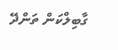ގާބިލްކަން ތަންދޭ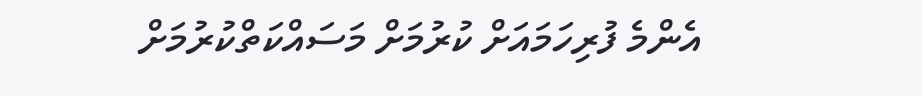އެންމެ ފުރިހަމައަށް ކުރުމަށް މަސައްކަތްކުރުމަށް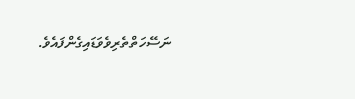ނަސޭހަތްތެރިވެވަޑައިގެންފައެވެ.